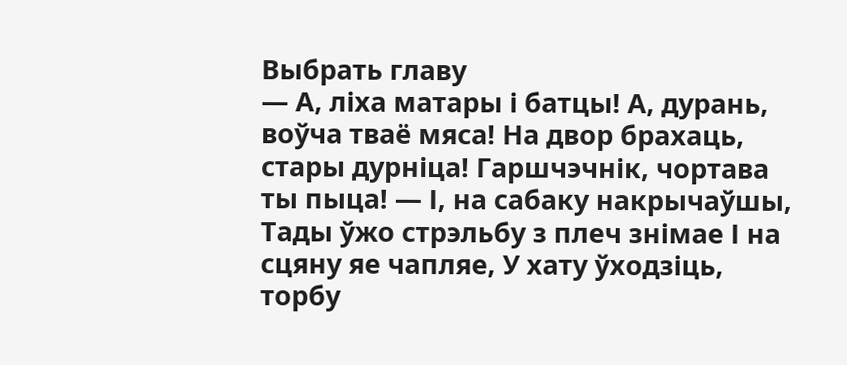Выбрать главу
— А, ліха матары і батцы! А, дурань, воўча тваё мяса! На двор брахаць, стары дурніца! Гаршчэчнік, чортава ты пыца! — І, на сабаку накрычаўшы, Тады ўжо стрэльбу з плеч знімае І на сцяну яе чапляе, У хату ўходзіць, торбу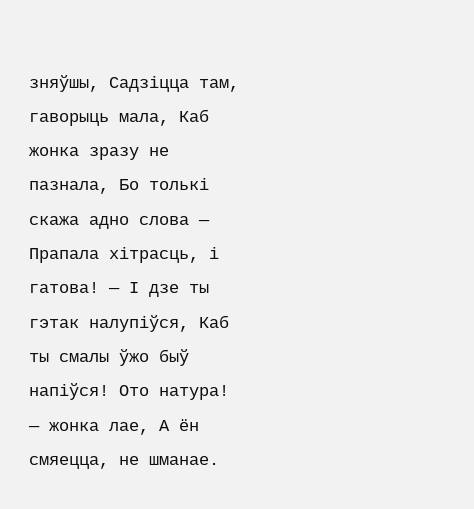зняўшы, Садзіцца там, гаворыць мала, Каб жонка зразу не пазнала, Бо толькі скажа адно слова — Прапала хітрасць, і гатова! — І дзе ты гэтак налупіўся, Каб ты смалы ўжо быў напіўся! Ото натура! — жонка лае, А ён смяецца, не шманае.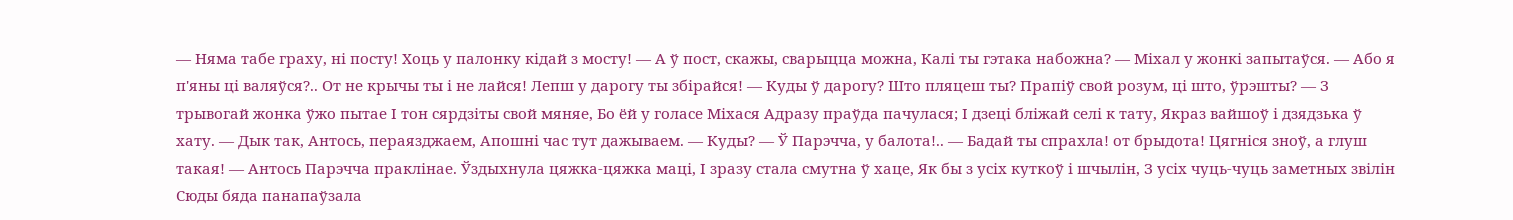— Няма табе граху, ні посту! Хоць у палонку кідай з мосту! — А ў пост, скажы, сварыцца можна, Калі ты гэтака набожна? — Міхал у жонкі запытаўся. — Або я п'яны ці валяўся?.. От не крычы ты і не лайся! Лепш у дарогу ты збірайся! — Куды ў дарогу? Што пляцеш ты? Прапіў свой розум, ці што, ўрэшты? — З трывогай жонка ўжо пытае І тон сярдзіты свой мяняе, Бо ёй у голасе Міхася Адразу праўда пачулася; І дзеці бліжай селі к тату, Якраз вайшоў і дзядзька ў хату. — Дык так, Антось, пераязджаем, Апошні час тут дажываем. — Куды? — Ў Парэчча, у балота!.. — Бадай ты спрахла! от брыдота! Цягніся зноў, а глуш такая! — Антось Парэчча праклінае. Ўздыхнула цяжка-цяжка маці, І зразу стала смутна ў хаце, Як бы з усіх куткоў і шчылін, З усіх чуць-чуць заметных звілін Сюды бяда панапаўзала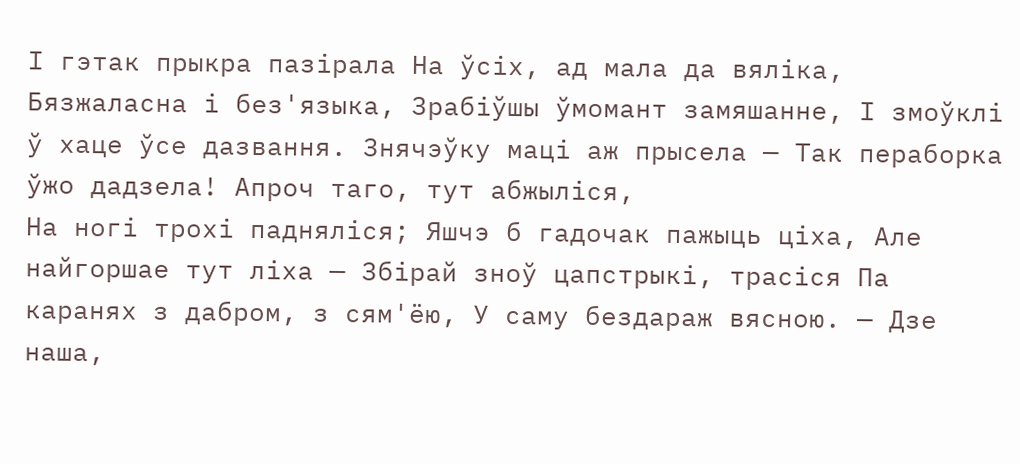І гэтак прыкра пазірала На ўсіх, ад мала да вяліка, Бязжаласна і без'языка, Зрабіўшы ўмомант замяшанне, І змоўклі ў хаце ўсе дазвання. Знячэўку маці аж прысела — Так пераборка ўжо дадзела! Апроч таго, тут абжыліся,
На ногі трохі падняліся; Яшчэ б гадочак пажыць ціха, Але найгоршае тут ліха — Збірай зноў цапстрыкі, трасіся Па каранях з дабром, з сям'ёю, У саму бездараж вясною. — Дзе наша,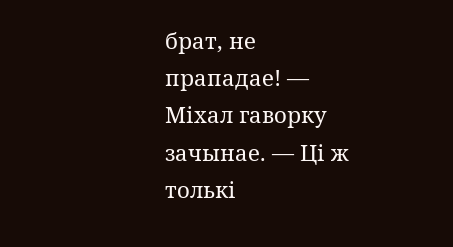брат, не прападае! — Міхал гаворку зачынае. — Ці ж толькі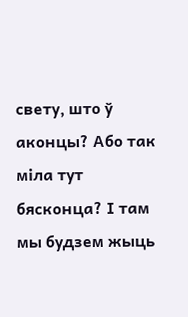свету, што ў аконцы? Або так міла тут бясконца? І там мы будзем жыць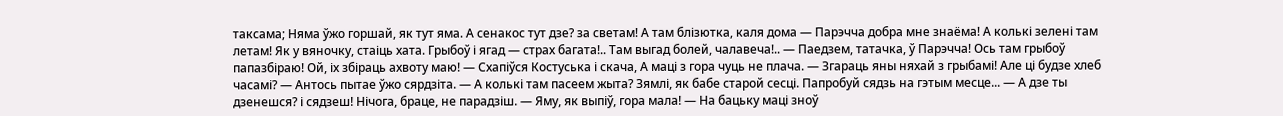таксама; Няма ўжо горшай, як тут яма. А сенакос тут дзе? за светам! А там блізютка, каля дома — Парэчча добра мне знаёма! А колькі зелені там летам! Як у вяночку, стаіць хата. Грыбоў і ягад — страх багата!.. Там выгад болей, чалавеча!.. — Паедзем, татачка, ў Парэчча! Ось там грыбоў папазбіраю! Ой, іх збіраць ахвоту маю! — Схапіўся Костуська і скача, А маці з гора чуць не плача. — Згараць яны няхай з грыбамі! Але ці будзе хлеб часамі? — Антось пытае ўжо сярдзіта. — А колькі там пасеем жыта? Зямлі, як бабе старой сесці. Папробуй сядзь на гэтым месце... — А дзе ты дзенешся? і сядзеш! Нічога, браце, не парадзіш. — Яму, як выпіў, гора мала! — На бацьку маці зноў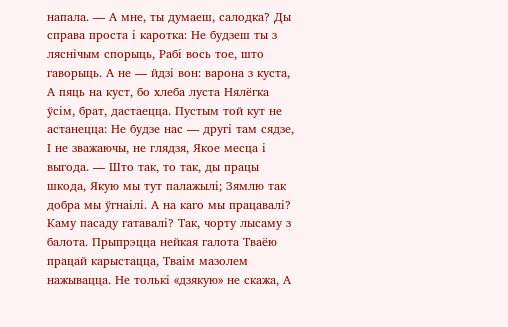напала. — А мне, ты думаеш, салодка? Ды справа проста і каротка: Не будзеш ты з ляснічым спорыць, Рабі вось тое, што гаворыць. А не — йдзі вон: варона з куста, А пяць на куст, бо хлеба луста Нялёгка ўсім, брат, дастаецца. Пустым той кут не астанецца: Не будзе нас — другі там сядзе, І не зважаючы, не глядзя, Якое месца і выгода. — Што так, то так, ды працы шкода, Якую мы тут палажылі; Зямлю так добра мы ўгнаілі. А на каго мы працавалі? Каму пасаду гатавалі? Так, чорту лысаму з балота. Прыпрэцца нейкая галота Тваёю працай карыстацца, Тваім мазолем нажывацца. Не толькі «дзякую» не скажа, А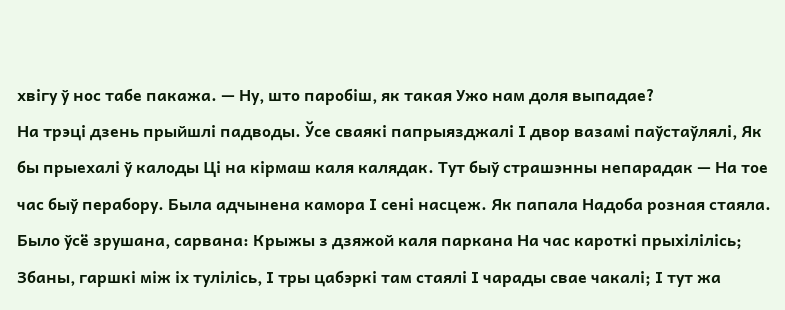хвігу ў нос табе пакажа. — Ну, што паробіш, як такая Ужо нам доля выпадае?
На трэці дзень прыйшлі падводы. Ўсе сваякі папрыязджалі І двор вазамі паўстаўлялі, Як бы прыехалі ў калоды Ці на кірмаш каля калядак. Тут быў страшэнны непарадак — На тое час быў перабору. Была адчынена камора І сені насцеж. Як папала Надоба розная стаяла. Было ўсё зрушана, сарвана: Крыжы з дзяжой каля паркана На час кароткі прыхілілісь; Збаны, гаршкі між іх тулілісь, І тры цабэркі там стаялі І чарады свае чакалі; І тут жа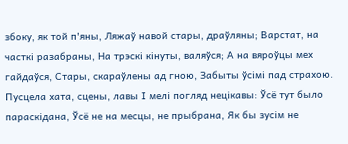збоку, як той п'яны, Ляжаў навой стары, драўляны; Варстат, на часткі разабраны, На трэскі кінуты, валяўся; А на вяроўцы мех гайдаўся, Стары, скараўлены ад гною, Забыты ўсімі пад страхою. Пусцела хата, сцены, лавы І мелі погляд нецікавы: Ўсё тут было параскідана, Ўсё не на месцы, не прыбрана, Як бы зусім не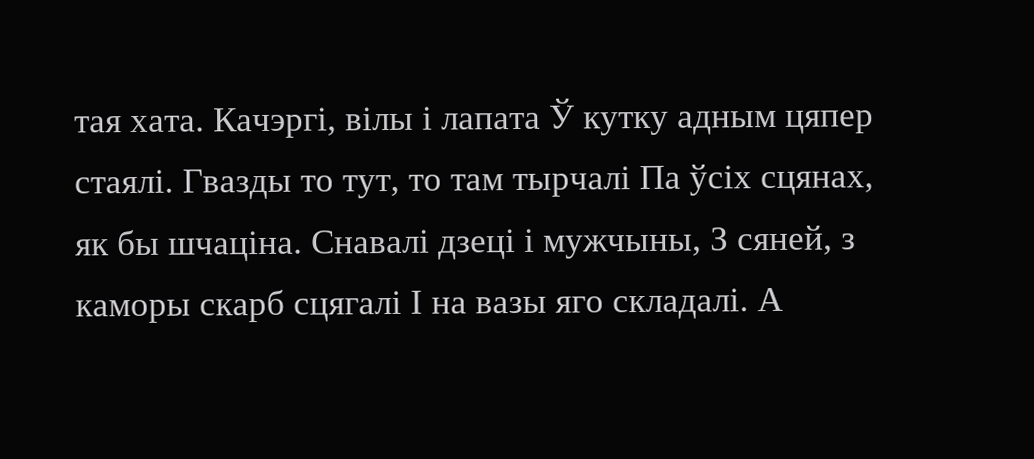тая хата. Качэргі, вілы і лапата Ў кутку адным цяпер стаялі. Гвазды то тут, то там тырчалі Па ўсіх сцянах, як бы шчаціна. Снавалі дзеці і мужчыны, З сяней, з каморы скарб сцягалі І на вазы яго складалі. А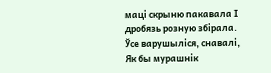маці скрыню пакавала І дробязь розную збірала. Ўсе варушыліся, снавалі, Як бы мурашнік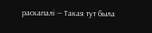раскапалі — Такая тут была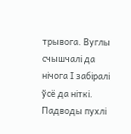трывога. Вуглы счышчалі да нічога І забіралі ўсё да ніткі. Падводы пухлі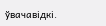ўвачавідкі.